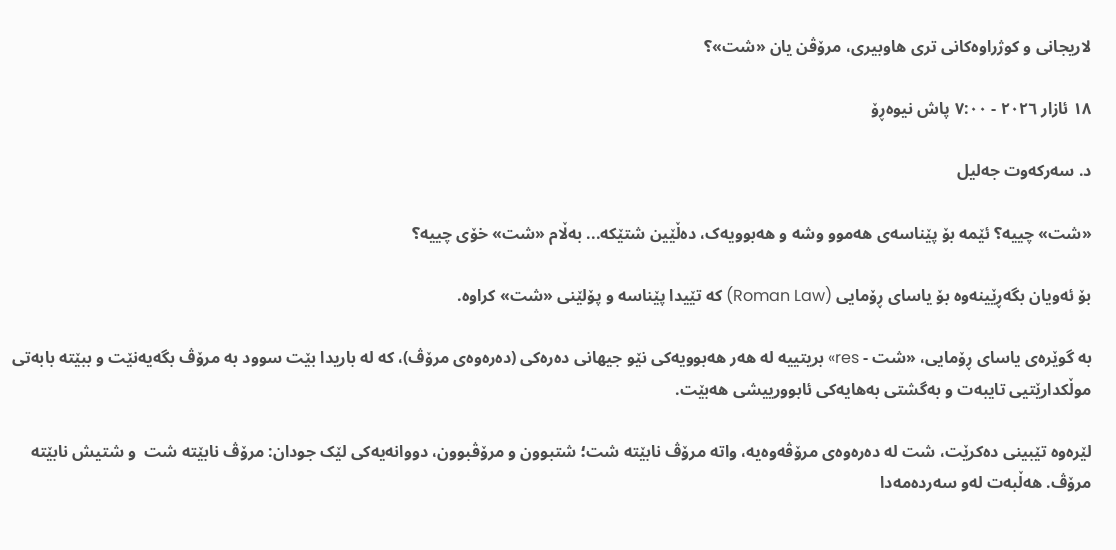لاریجانی و کوژراوەکانی تری هاوبیری، مرۆڤن یان «شت»؟

١٨ ئازار ٢٠٢٦ - ٧:٠٠ پاش نیوەڕۆ

د. سەرکەوت جەلیل

«شت» چییە؟ ئێمە بۆ پێناسەی هەموو وشە و هەبوویەک، دەڵێین شتێکە... بەڵام «شت» خۆی چییە؟

بۆ ئەویان بگەڕێینەوە بۆ یاسای ڕۆمایی (Roman Law) کە تێیدا پێناسە و پۆلێنی «شت» کراوە.

بە گوێرەی یاسای ڕۆمایی، «شت - res» بریتییە لە هەر هەبوویەکی نێو جیهانی دەرەکی (دەرەوەی مرۆڤ)، کە لە باریدا بێت سوود بە مرۆڤ بگەیەنێت و ببێتە بابەتی موڵکدارێتیی تایبەت و بەگشتی بەهایەکی ئابوورییشی هەبێت.

لێرەوە تێبینی دەکرێت، شت لە دەرەوەی مرۆڤەوەیە، واتە مرۆڤ نابێتە شت؛ شتبوون و مرۆڤبوون، دووانەیەکی لێک جودان: مرۆڤ نابێتە شت  و شتیش نابێتە مرۆڤ. هەڵبەت لەو سەردەمەدا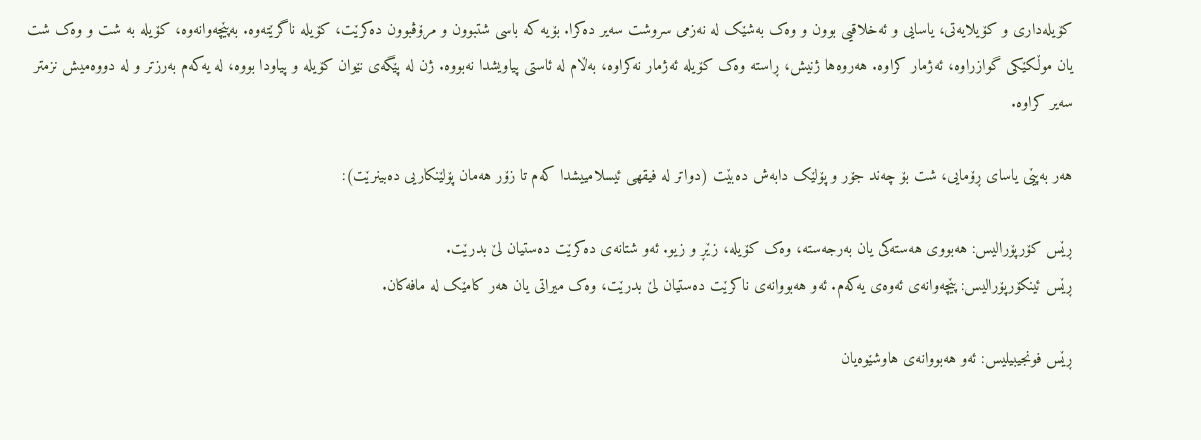کۆیلەداری و کۆیلایەتی، یاسایی و ئەخلاقیی بوون و وەک بەشێک لە نەزمی سروشت سەیر دەکرا. بۆیە کە باسی شتبوون و مرۆڤبوون دەکرێت، کۆیلە ناگرێتەوە. بەپێچەوانەوە، کۆیلە بە شت و وەک شت یان موڵکێکی گوازراوە، ئەژمار کراوە. هەروەها ژنیش، ڕاستە وەک کۆیلە ئەژمار نەکراوە، بەڵام لە ئاستی پیاویشدا نەبووە. ژن لە پێگەی نێوان کۆیلە و پیاودا بووە، لە یەکەم بەرزتر و لە دووەمیش نزمتر سەیر کراوە.

هەر بەپێی یاسای ڕۆمایی، شت بۆ چەند جۆر و پۆلێک دابەش دەبێت (دواتر لە فیقهی ئیسلامییشدا کەم تا زۆر هەمان پۆلێنکاریی دەبینرێت):

ڕێس کۆرپۆرالیس: هەبووی هەستەکی یان بەرجەستە، وەک کۆیلە، زێڕ و زیو. ئەو شتانەی دەکرێت دەستیان لێ بدرێت.
ڕێس ئینکۆرپۆرالیس: پێچەوانەی ئەوەی یەکەم. ئەو هەبووانەی ناکرێت دەستیان لێ بدرێت، وەک میراتی یان هەر کامێک لە مافەکان.

ڕێس فونجیبیلیس: ئەو هەبووانەی هاوشێوەیان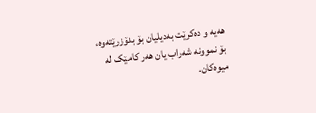هەیە و دەکرێت بەدیلیان بۆ بدۆزرێتەوە، بۆ نموونە شەراب یان هەر کامێک لە میوەکان.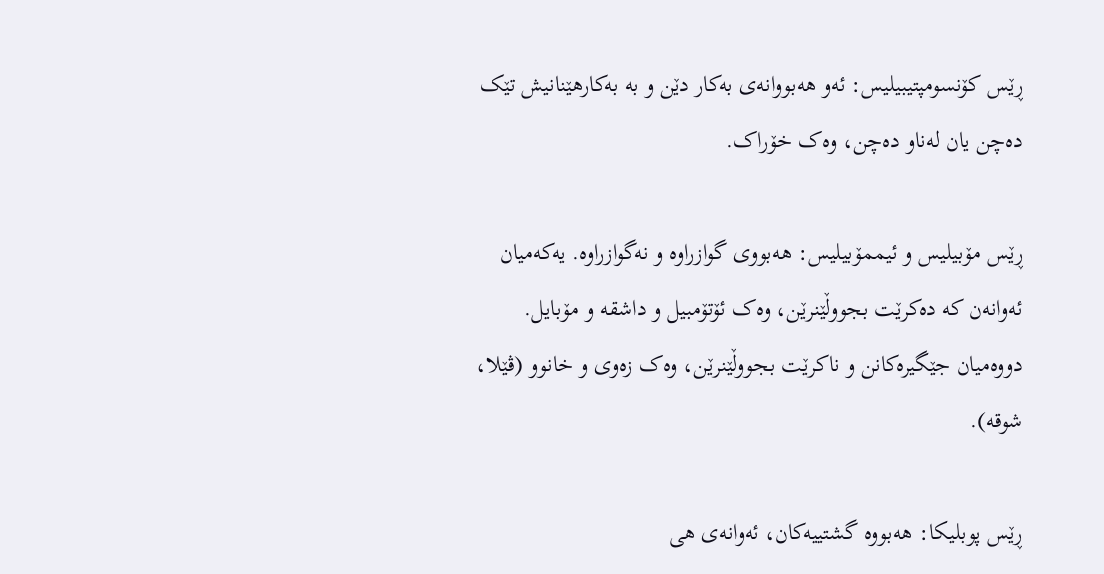ڕێس کۆنسومپتیبیلیس: ئەو هەبووانەی بەکار دێن و بە بەکارهێنانیش تێک دەچن یان لەناو دەچن، وەک خۆراک.

ڕێس مۆبیلیس و ئیممۆبیلیس: هەبووی گوازراوە و نەگوازراوە. یەکەمیان ئەوانەن کە دەکرێت بجووڵێنرێن، وەک ئۆتۆمبیل و داشقە و مۆبایل. دووەمیان جێگیرەکانن و ناکرێت بجووڵێنرێن، وەک زەوی و خانوو (ڤێلا، شوقە).

ڕێس پوبلیکا: هەبووە گشتییەکان، ئەوانەی هی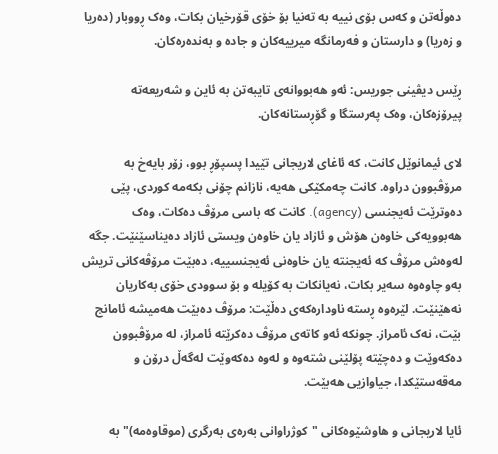دەوڵەتن و کەس بۆی نییە بە تەنیا بۆ خۆی قۆرخیان بکات، وەک ڕووبار (دەریا و زەریا) و دارستان و فەرمانگە میرییەکان و جادە و بەندەرەکان.

ڕێس دیڤینی جوریس: ئەو هەبووانەی تایبەتن بە ئاین و شەریعەتە پیرۆزەکان، وەک پەرستگا و گۆڕستانەکان.

لای ئیمانوێل کانت، کە ئاغای لاریجانی تێیدا پسپۆڕ بوو، زۆر بایەخ بە مرۆڤبوون دراوە. کانت چەمکێکی هەیە، نازانم چۆنی بکەمە کوردی، پێی دەوترێت ئەیجنسی (agency). کانت کە باسی مرۆڤ دەکات، وەک هەبوویەکی خاوەن هۆش و ئازاد یان خاوەن ویستی ئازاد دەیناسێنێت. جگە لەوەش مرۆڤ کە ئەیجنتە یان خاوەنی ئەیجنسییە، دەبێت مرۆڤەکانی تریش بەو چاوەوە سەیر بکات، نەیانکات بە کۆیلە و بۆ سوودی خۆی بەکاریان نەهێنێت. لێرەوە ڕستە ناودارەکەی دەڵێت: مرۆڤ دەبێت هەمیشە ئامانج بێت، نەک ئامراز. چونکە ئەو کاتەی مرۆڤ دەکرێتە ئامراز، لە مرۆڤبوون دەکەوێت و دەچێتە پۆلێنی شتەوە و لەوە دەکەوێت لەگەڵ درۆن و مەقەستێکدا، جیاوازیی هەبێت.

ئایا لاریجانی و هاوشێوەکانی "کوژراوانی بەرەی بەرگری (موقاوەمە)" بە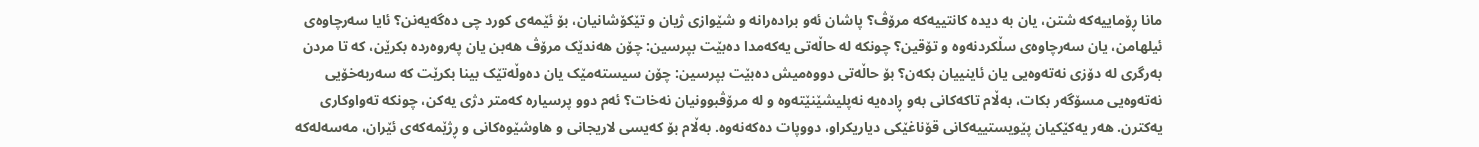مانا ڕۆماییەکە شتن، یان بە دیدە کانتییەکە مرۆڤ؟ پاشان ئەو برادەرانە و شێوازی ژیان و تێکۆشانیان، بۆ ئێمەی کورد چی دەگەیەنن؟ ئایا سەرچاوەی ئیلهامن، یان سەرچاوەی سڵکردنەوە و تۆقین؟ چونکە لە حاڵەتی یەکەمدا دەبێت بپرسین: چۆن هەندێک مرۆڤ هەبن یان پەروەردە بکرێن، کە تا مردن بەرگری لە دۆزی نەتەوەیی یان ئاینییان بکەن؟ بۆ حاڵەتی دووەمیش دەبێت بپرسین: چۆن سیستەمێک یان دەوڵەتێک بینا بکرێت کە سەربەخۆیی نەتەوەیی مسۆگەر بکات، بەڵام تاکەکانی بەو ڕادەیە نەپلیشێنێتەوە و لە مرۆڤبوونیان نەخات؟ ئەم دوو پرسیارە کەمتر دژی یەکن، چونکە تەواوکاری یەکترن. هەر یەکێکیان پێویستییەکانی قۆناغێکی دیاریکراو، دووپات دەکەنەوە. بەڵام بۆ کەیسی لاریجانی و هاوشێوەکانی و ڕژێمەکەی ئێران، مەسەلەکە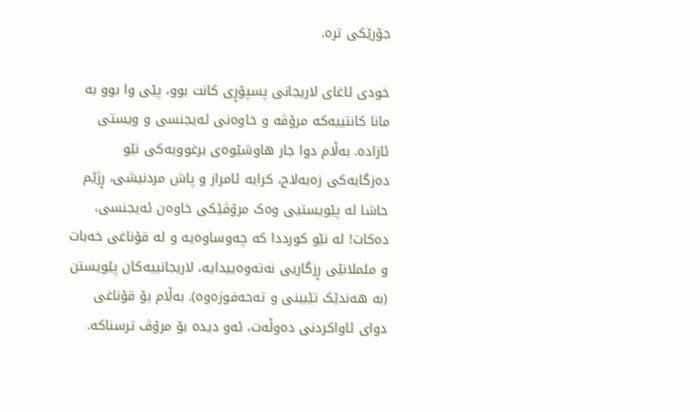جۆرێکی ترە.

خودی ئاغای لاریجانی پسپۆڕی کانت بوو، پێی وا بوو بە مانا کانتییەکە مرۆڤە و خاوەنی ئەیجنسی و ویستی ئازادە. بەڵام دوا جار هاوشێوەی برغوویەکی نێو دەزگایەکی زەبەلاح، کرایە ئامراز و پاش مردنیشی، ڕژێم حاشا لە پێویستیی وەک مرۆڤێکی خاوەن ئەیجنسی، دەکات! لە نێو کورددا کە چەوساوەیە و لە قۆناغی خەبات و ململانێی ڕزگاریی نەتەوەییدایە، لاریجانییەکان پێویستن (بە هەندێک تێبینی و تەحەفوزەوە). بەڵام بۆ قۆناغی دوای ئاواکردنی دەوڵەت، ئەو دیدە بۆ مرۆڤ ترسناکە.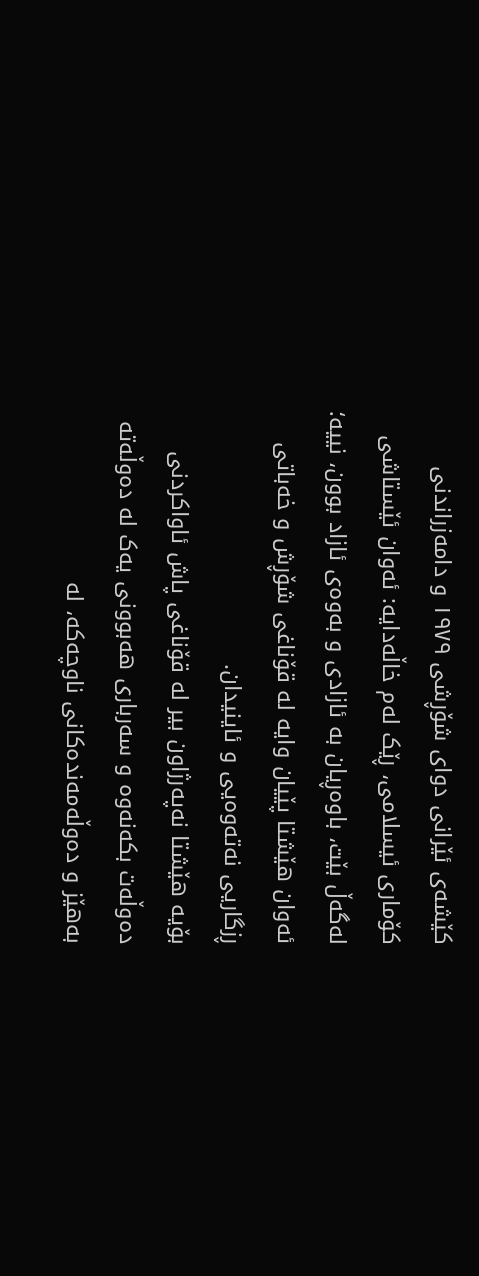کێشەی ئێرانی دوای شۆڕشی ۱۹۷۹ و دامەزراندنی کۆماری ئیسلامی، ڕێک لەم خاڵەدایە: ئەوان ئێستاشی لەگەڵ بێت، باوەڕیان بە ئازادی و بەوەی ئازاد بوون، نییە؛ ئەوان هێشتا پێیان وایە لە قۆناغی شۆڕش و خەباتی ڕزگاریی نەتەوەیی و ئاینیدان.
بۆیە هێشتا نەپەرژاون بیر لە قۆناغی پاش ئاواکردنی دەوڵەت بکەنەوە و سەرباری هەبوونی یەک لە دەوڵەتە بەهێز و دەوڵەمەندەکانی ناوچەکە، لە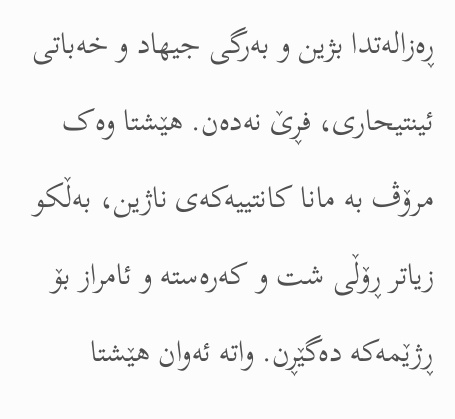ڕەزالەتدا بژین و بەرگی جیهاد و خەباتی ئینتیحاری، فڕێ نەدەن. هێشتا وەک مرۆڤ بە مانا کانتییەکەی ناژین، بەڵکو زیاتر ڕۆڵی شت و کەرەستە و ئامراز بۆ ڕژێمەکە دەگێڕن. واتە ئەوان هێشتا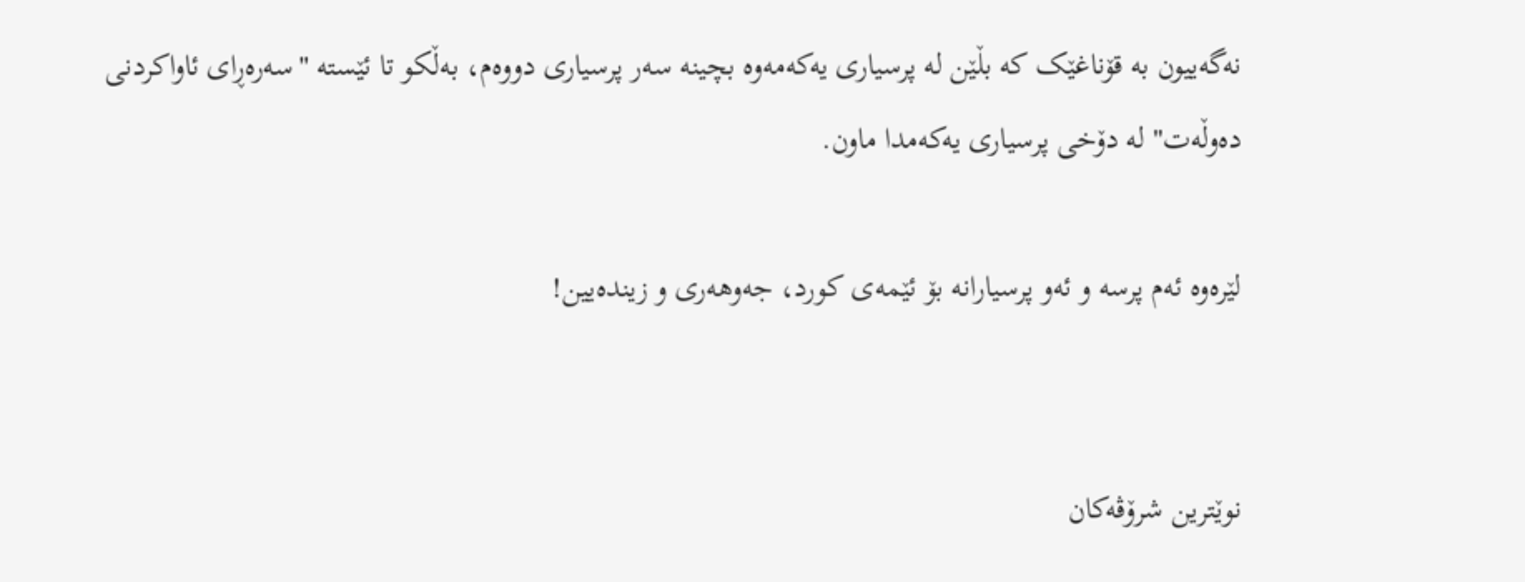نەگەییون بە قۆناغێک کە بڵێن لە پرسیاری یەکەمەوە بچینە سەر پرسیاری دووەم، بەڵکو تا ئێستە "سەرەڕای ئاواکردنی دەوڵەت" لە دۆخی پرسیاری یەکەمدا ماون.

لێرەوە ئەم پرسە و ئەو پرسیارانە بۆ ئێمەی کورد، جەوهەری و زیندەیین!


نوێترین شرۆڤەکان